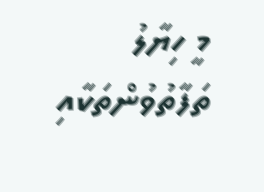މީ ހިޔާލު ތަފާތުވުންތަކާއި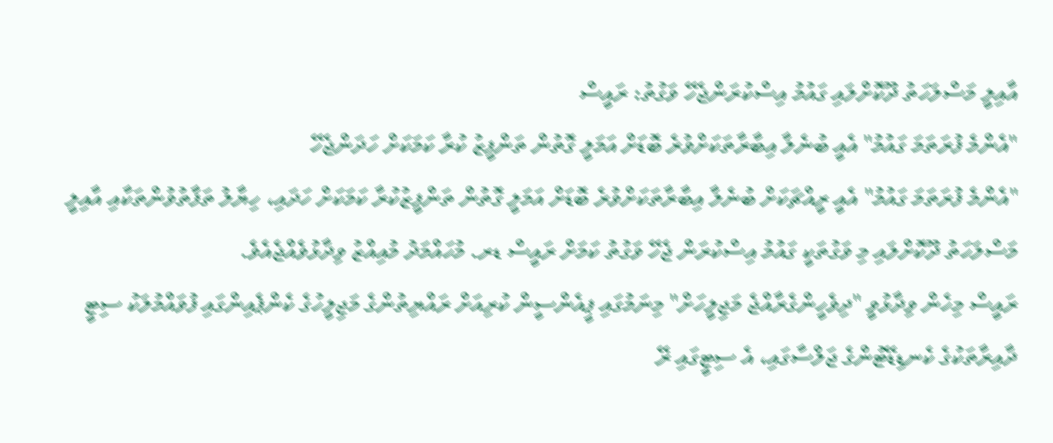އާއިލީ މަސްލަހަތު ދޫކޮށްލައި ގައުމު އިސްކުރަންޖެހޭ ވަގުތު: ރައީސް
"އެންމެ ފުރަތަމަ ގައުމު" އެއީ ބުނެލާ އިބާރާތަކަށްވުރެ ބޮޑަށް އަމަލީ ގޮތުން ތަންފީޒު ކުރާ ކަމަކަށް ހަދަންޖެހޭ
"އެންމެ ފުރަތަމަ ގައުމު" އެއީ ރީއްޗަކަށް ބުނެލާ އިބާރާތަކަށްވުރެ ބޮޑަށް އަމަލީ ގޮތުން ތަންފީޒުކުރާ ކަމަކަށް ހަދައި، ހިޔާލު ތަފާތުވުންތަކާއި އާއިލީ މަސްލަހަތު ދޫކޮށްލައި މި ވަގުތަކީ ގައުމު އިސްކުރަން ޖެހޭ ވަގުތު ކަމަށް ރައީސް ޑރ. މުހައްމަދު މުއިއްޒު ވިދާޅުވެއްޖެއެވެ.
ރައީސް މިހެން ވިދާޅުވީ "ދިވެހީންގެރާއްޖެ މަޖިލީހަށް" މިނަމުގައި ޕީއެންސީން ކުރިއަށް ރައްޔިތުންގެ މަޖިލީހުގެ ކެންޕެއިންގައި ފުވައްމުލަކު ސިޓީ ދާއިރާތަކުގެ ކެނޑިޑޭޓުންގެ ޖަލްސާގައި، އެ ސިޓީގައި ރޭ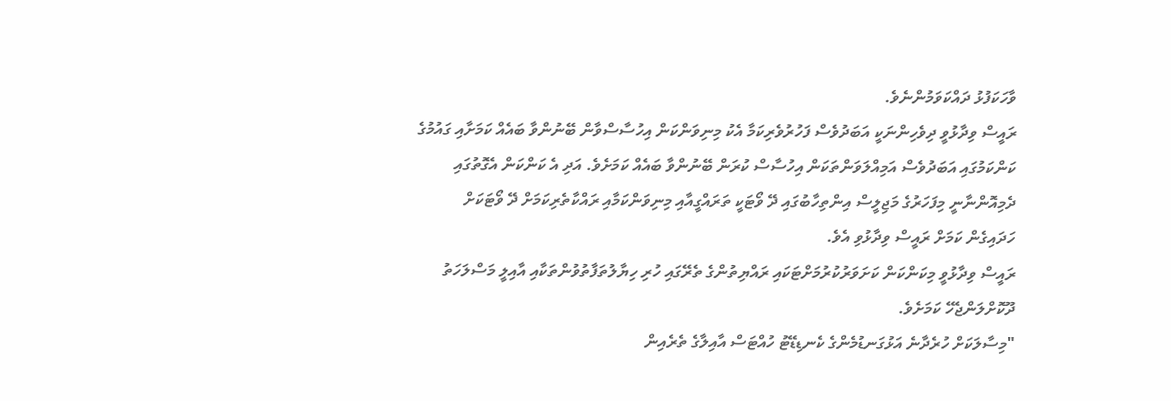ވާހަކަފުޅު ދައްކަވަމުންނެވެ.
ރައީސް ވިދާޅުވީ ދިވެހިންނަކީ އަބަދުވެސް ފަހުރުވެރިކަމާ އެކު މިނިވަންކަން އިހުސާސްވާން ބޭނުންވާ ބައެއް ކަމަށާއި ގައުމުގެ ކަންކަމުގައި އަބަދުވެސް އަމިއްލަވަންތަކަން އިހުސާސް ކުރަން ބޭނުންވާ ބައެއް ކަމަށެވެ. އަދި އެ ކަންކަން އެގޮތުގައި ދެމިއޮންނާނީ މިފަހަރުގެ މަޖިލީސް އިންތިހާބުގައި ދޭ ވޯޓަކީ ތަރައްގީއާއި މިނިވަންކަމާއި ރައްކާތެރިކަމަށް ދޭ ވޯޓަކަށް ހަދައިގެން ކަމަށް ރައީސް ވިދާޅުވި އެވެ.
ރައީސް ވިދާޅުވީ މިކަންކަން ކަށަވަރުކުރުމަށްޓަކައި ރައްޔިތުންގެ ތެރޭގައި ހުރި ހިޔާލުތަފާތުވުންތަކާއި އާއިލީ މަސްލަހަތު ދޫކޮށްލަންޖެހޭ ކަމަށެވެ.
"މިސާލަކަށް ހުރެދާނެ އަޅުގަނޑުމެންގެ ކެނޑިޑޭޓު ހުއްޓަސް އާއިލާގެ ތެރެއިން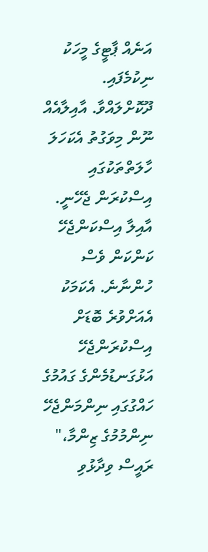އަނެއް ޕާޓީގެ މީހަކު ނިކުމެފައި. ދޫކޮށްލައްވާ. އާއިލާއެއް ނޫން މިވަގުތު އެކަހަލަ ހާލަތްތަކުގައި އިސްކުރަން ޖެހޭނީ. އާއިލާ އިސްކަންޖެހޭ ކަންކަން ވެސް ހުންނާނެ. އެކަމަކު އެއަށްވުރެ ބޮޑަށް އިސްކުރަންޖެހޭ އަޅުގަނޑުމެންގެ ގައުމުގެ ހައްގުގައި ނިންމަންޖެހޭ ނިންމުމުގެ ޒިންމާ،" ރައީސް ވިދާޅުވި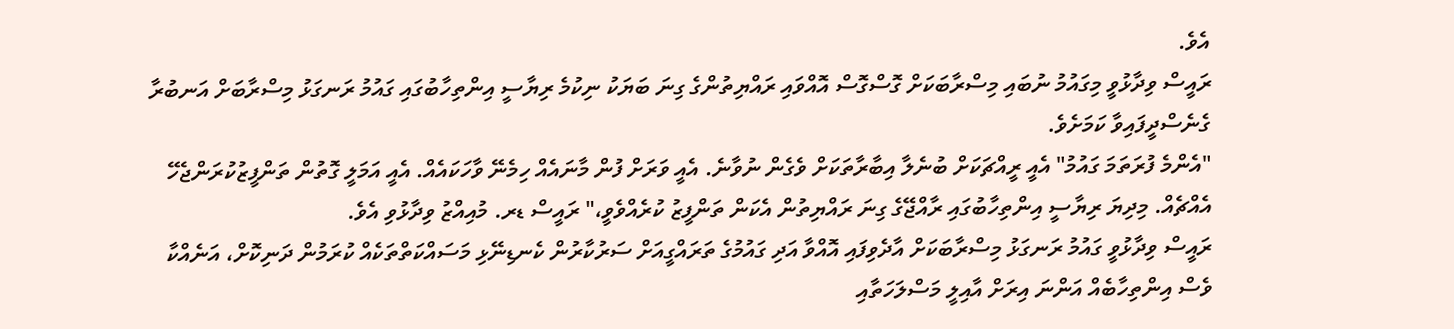އެވެ.
ރައީސް ވިދާޅުވީ މިގައުމު ނުބައި މިސްރާބަކަށް ގޮސްގޮސް އޮއްވައި ރައްޔިތުންގެ ގިނަ ބަޔަކު ނިކުމެ ރިޔާސީ އިންތިހާބުގައި ގައުމު ރަނގަޅު މިސްރާބަށް އަނބުރާ ގެނެސްދީފައިވާ ކަމަށެވެ.
"އެންމެ ފުރަތަމަ ގައުމު" އެއީ ރީއްޗަކަށް ބުނެލާ އިބާރާތަކަށް ވެގެން ނުވާނެ. އެއީ ވަރަށް ފުން މާނައެއް ހިމެނޭ ވާހަކައެއް. އެއީ އަމަލީ ގޮތުން ތަންފީޒުކުރަންޖެހޭ އެއްޗެއް. މިދިޔަ ރިޔާސީ އިންތިހާބުގައި ރާއްޖޭގެ ގިނަ ރައްޔިތުން އެކަން ތަންފީޒު ކުރެއްވެވީ،" ރައީސް ޑރ. މުއިއްޒު ވިދާޅުވި އެވެ.
ރައީސް ވިދާޅުވީ ގައުމު ރަނގަޅު މިސްރާބަކަށް އާދެވިފައި އޮއްވާ އަދި ގައުމުގެ ތަރައްގީއަށް ސަރުކާރުން ކެނޑިނޭޅި މަސައްކަތްތަކެއް ކުރަމުން ދަނިކޮށް، އަނެއްކާ ވެސް އިންތިހާބެއް އަންނަ އިރަށް އާއިލީ މަސްލަހަތާއި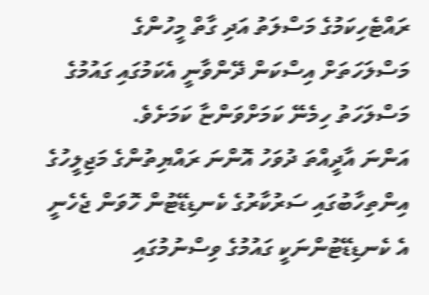ރައްޓެހިކަމުގެ މަސްލަތު އަދި ގާތް މީހުންގެ މަސްލަހަތަށް އިސްކަން ދޭންވާނީ އެކަމުގައި ގައުމުގެ މަސްލަހަތު ހިމެނޭ ކަމަށްވަންޏާ ކަމަށެވެ.
އަންނަ އާދީއްތަ ދުވަހު އޮންނަ ރައްޔިތުންގެ މަޖިލީހުގެ އިންތިހާބުގައި ސަރުކާރުގެ ކެނޑިޑޭޓުން ހޮވަން ޖެހެނީ އެ ކެނޑިޑޭޓުންނަކީ ގައުމުގެ ވިސްނުމުގައި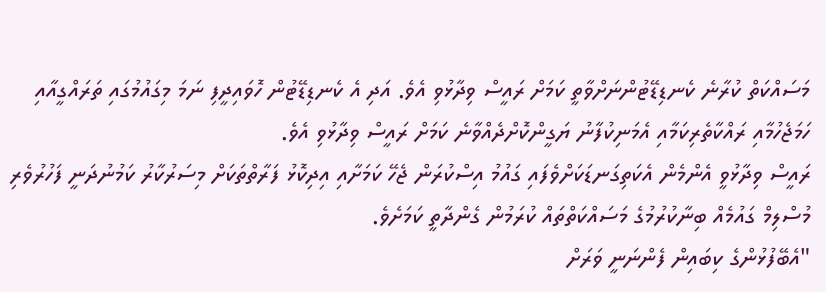މަސައްކަތް ކުރާނެ ކެނޑިޑޭޓުންނަށްވާތީ ކަމަށް ރައީސް ވިދާޅުވި އެވެ. އަދި އެ ކެނޑިޑޭޓުން ހޮވައިދީފި ނަމަ މިގައުމުގައި ތަރައްގީއާއި ހަމަޖެހުމާއި ރައްކާތެރިކަމާއި އެމަނިކުފާނު ޔަގީންކޮށްދެއްވާނެ ކަމަށް ރައީސް ވިދާޅުވި އެވެ.
ރައީސް ވިދާޅުވީ އެންމެން އެކަތިގަނޑަކަށްވެފައި ގައުމު އިސްކުރަން ޖެހޭ ކަމަށާއި އިދިކޮޅު ފަރާތްތަކަށް މިސަރުކާރު ކަމުނުދަނީ ފަހުރުވެރި މުސްލިމް ގައުމެއް ބިނާކުރުމުގެ މަސައްކަތްތައް ކުރަމުން ގެންދާތީ ކަމަށެވެ.
"އެބޭފުޅުންގެ ކިބައިން ފެންނަނީ ވަރަށް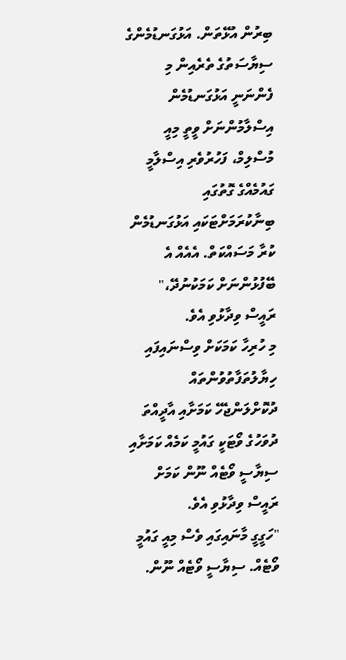ބިރުން އުޅޭތަން. އަޅުގަނޑުމެންގެ ސިޔާސަތުގެ ތެރެއިން މި ފެންނަނީ އަޅުގަނޑުމެން އިސްލާމުންނަށް ވީތީ މިއީ މުސްލިމް، ފަހުރުވެރި އިސްލާމީ ގައުމެއްގެ ގޮތުގައި ބިނާކުރަމަށްޓަކައި އަޅުގަނޑުމެން ކުރާ މަސައްކަތް. އެއެއް އެ ބޭފުޅުންނަށް ކަމަކުނުދޭ،" ރައީސް ވިދާޅުވި އެވެ.
މި ހުރިހާ ކަމަކަށް ވިސްނައިފައި ހިޔާލުތަފާތުވުންތައް ދުކޮށްލަންޖެހޭ ކަމަށާއި އާދީއްތަ ދުވަހުގެ ވޯޓަކީ ގައުމީ ކަމެއް ކަމަށާއި ސިޔާސީ ވޯޓެއް ނޫން ކަމަށް ރައީސް ވިދާޅުވި އެވެ.
"ހަގީގީ މާނައިގައި ވެސް މިއީ ގައުމީ ވޯޓެއް. ސިޔާސީ ވޯޓެއް ނޫން.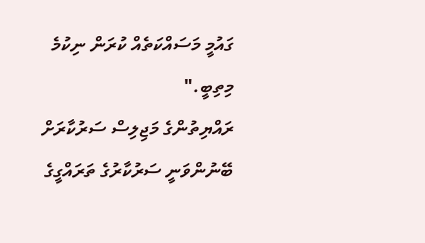ގައުމީ މަސައްކަތެއް ކުރަން ނިކުމެ މިތިބީ."
ރައްޔިތުންގެ މަޖިލިސް ސަރުކާރަށް ބޭނުންވަނީ ސަރުކާރުގެ ތަރައްގީގެ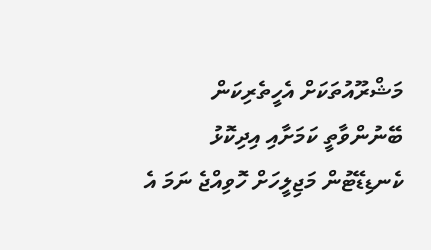މަޝްރޫއުތަކަށް އެހީތެރިކަން ބޭނުންވާތީ ކަމަށާއި އިދިކޮޅު ކެނޑިޑޭޓުން މަޖިލީހަށް ހޮވިއްޖެ ނަމަ އެ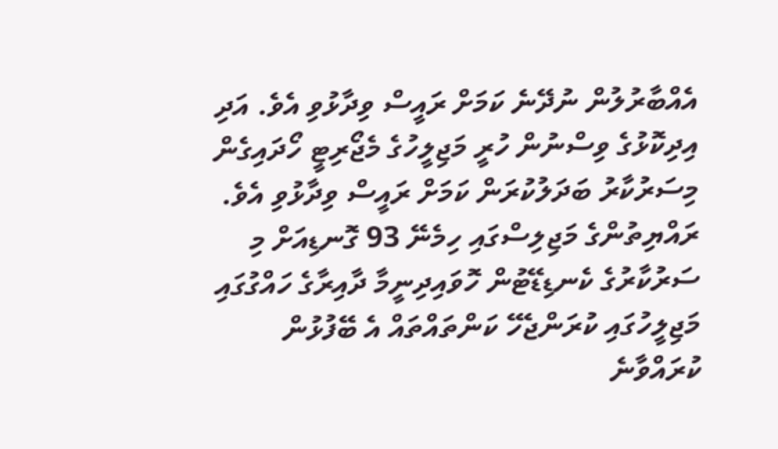އެއްބާރުލުން ނުދޭނެ ކަމަށް ރައީސް ވިދާޅުވި އެވެ. އަދި އިދިކޮޅުގެ ވިސްނުން ހުރީ މަޖިލީހުގެ މެޖޯރިޓީ ހޯދައިގެން މިސަރުކާރު ބަދަލުކުރަން ކަމަށް ރައީސް ވިދާޅުވި އެވެ.
ރައްޔިތުންގެ މަޖިލިސްގައި ހިމެނޭ 93 ގޮނޑިއަށް މި ސަރުކާރުގެ ކެނޑިޑޭޓުން ހޮވައިދިނީމާ ދާއިރާގެ ހައްގުގައި މަޖިލީހުގައި ކުރަންޖެހޭ ކަންތައްތައް އެ ބޭފުޅުން ކުރައްވާނެ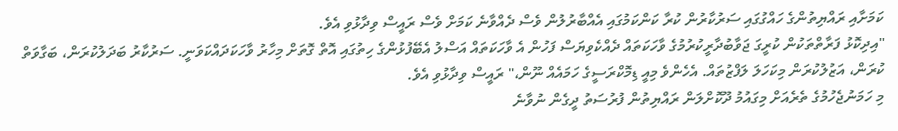ކަމަށާއި ރައްޔިތުންގެ ހައްގުގައި ސަރުކާރުން ކުރާ ކަންކަމުގައި އެއްބާރުލުން ވެސް ދެއްވާނެ ކަމަށް ވެސް ރައީސް ވިދާޅުވި އެވެ.
"އިދިކޮޅު ފަރާތްތަކުން ކުރީގަ ޖަވާބުދާރީކުރުމުގެ ވާހަކަތައް ދެއްކެވިޔަސް ފަހުން އެ ވާހަކަތައް އަސްލު އެބޭފުޅުންގެ ހިތުގައި އޮތް ގޮތަށް މިހާރު ވާހަކަދައްކަވަނީ. ސަރުކާރު ބަދަލުކުރަން، ބަގާވަތް ކުރަން، އަޒުލުކުރަން މިކަހަލަ ލަފްޒުތައް. އެހެންވެ މިއީ ޑިމޮކްރަސީގެ ހަމައެއް ނޫން،" ރައީސް ވިދާޅުވި އެވެ.
މި ހަމަނުޖެހުމުގެ ތެރެއަށް މިގައުމު ދޫކޮށްލަން ރައްޔިތުން ފުރުސަތު ދީގެން ނުވާނެ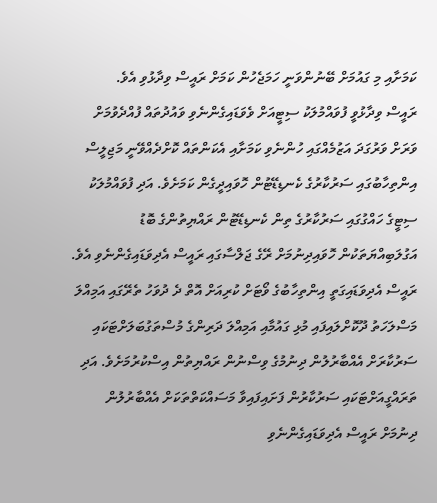ކަމަށާއި މި ގައުމަށް ބޭނުންވަނީ ހަމަޖެހުން ކަމަށް ރައީސް ވިދާޅުވި އެވެ.
ރައީސް ވިދާޅުވީ ފުވައްމުލަކު ސިޓީއަށް ވެވަޑައިގެންނެވި ވައުދުތައް ފުއްދެވުމަށް ވަރަށް ވަރުގަދަ އަޒުމެއްގައި ހުންނެވި ކަމަށާއި އެކަންތައް ކޮށްދެއްވޭނީ މަޖިލީސް އިންތިހާބުގައި ސަރުކާރުގެ ކެނޑިޑޭޓުން ހޮވައިދީގެން ކަމަށެވެ. އަދި ފުވައްމުލަކު ސިޓީގެ ހައްގުގައި ސަރުކާރުގެ ތިން ކެނޑިޑޭޓުން ރައްޔިތުންގެ ބޮޑު އަގުލަބިއްޔަތަކުން ހޮވައިދިނުމަށް ރޭގެ ޖަލްސާގައި ރައީސް އެދިވަޑައިގެންނެވި އެވެ.
ރައީސް އެދިވަޑައިގަތީ އިންތިހާބުގެ ވޯޓަށް ކުރިއަށް އޮތް ދެ ދުވަހު ތެރޭގައި އަމިއްލަ މަސްލަހަތު ދޫކޮށްލައިފައި މުޅި ގައުމާއި އަމިއްލަ ދަރިންގެ މުސްތަގުބަލަށްޓަކައި ސަރުކާރަށް އެއްބާރުލުން ދިނުމުގެ ވިސްނުން ރައްޔިތުން އިސްކުރުމަށެވެ. އަދި ތަރައްގީއަށްޓަކައި ސަރުކާރުން ފަށައިފައިވާ މަސައްކަތްތަކަށް އެއްބާރުލުން ދިނުމަށް ރައީސް އެދިވަޑައިގެންނެވި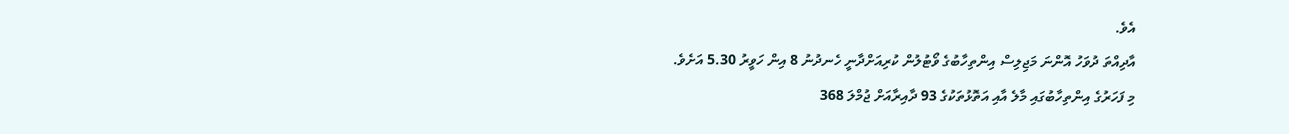އެވެ.
އާދިއްތަ ދުވަހު އޮންނަ މަޖިލިސް އިންތިހާބުގެ ވޯޓުލުން ކުރިއަށްދާނީ ހެނދުނު 8 އިން ހަވީރު 5.30 އަށެވެ.
މި ފަހަރުގެ އިންތިހާބުގައި މާލެ އާއި އަތޮޅުތަކުގެ 93 ދާއިރާއަށް ޖުމްލަ 368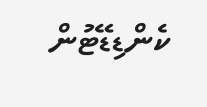ކެންޑިޑޭޓުން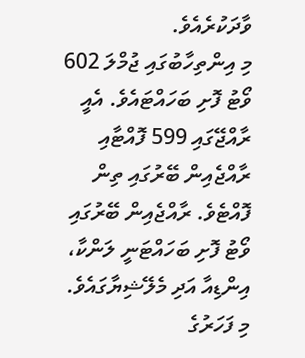ވާދަކުރެއެވެ.
މި އިންތިހާބުގައި ޖުމްލަ 602 ވޯޓު ފޮށި ބަހައްޓައެވެ. އެއީ ރާއްޖޭގައި 599 ފޮއްޓާއި ރާއްޖެއިން ބޭރުގައި ތިން ފޮއްޓެވެ. ރާއްޖެއިން ބޭރުގައި ވޯޓު ފޮށި ބަހައްޓަނީ ލަންކާ، އިންޑިއާ އަދި މެލޭޝިޔާގައެވެ.
މި ފަހަރުގެ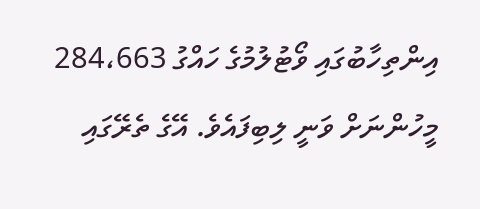އިންތިހާބުގައި ވޯޓުލުމުގެ ހައްގު 284،663 މީހުންނަށް ވަނީ ލިބިފައެވެ. އޭގެ ތެރޭގައި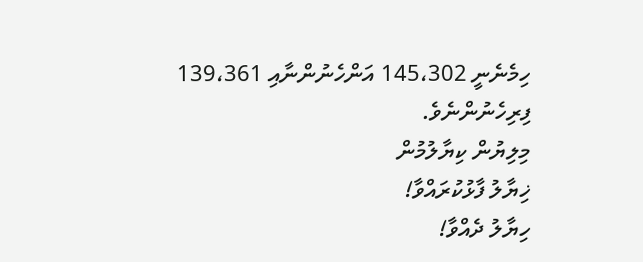ހިމެނެނީ 145،302 އަންހެނުންނާއި 139،361 ފިރިހެނުންނެވެ.
މިލިޔުން ކިޔާލުމުން
ޚިޔާލު ފާޅުކުރައްވާ!
ހިޔާލު ދެއްވާ!